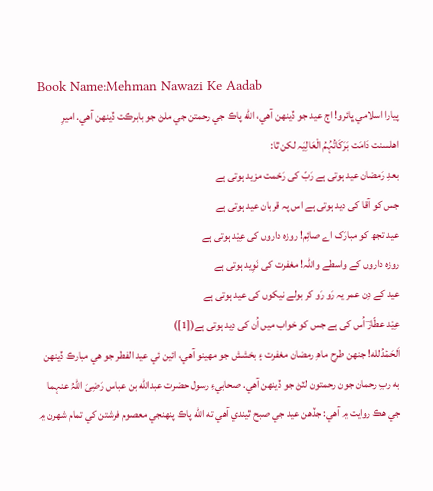Book Name:Mehman Nawazi Ke Aadab
پيارا اسلامي ڀائرو! اڄ عيد جو ڏينهن آهي، الله پاڪ جي رحمتن جي ملڻ جو بابرڪت ڏينهن آهي. اميرِ اهلسنت دَامَت بَرَکَاتُہُمُ الْعَالِیَہ لکن ٿا:
بعدِ رَمضان عید ہوتی ہے رَبّ کی رَحْمت مزید ہوتی ہے
جس کو آقا کی دید ہوتی ہے اس پہ قربان عید ہوتی ہے
عید تجھ کو مبارَک اے صائِم! روزہ داروں کی عِیْد ہوتی ہے
روزہ داروں کے واسطے واللہ! مغفرت کی نَوِید ہوتی ہے
عید کے دِن عمر یہ رَو رَو کر بولے نیکوں کی عید ہوتی ہے
عِیْد عطّارؔ اُس کی ہے جس کو خواب میں اُن کی دِید ہوتی ہے([1])
اَلحَمۡدُلله! جنهن طرح ماھِ رمضان مغفرت ۽ بخشش جو مهينو آهي، ائين ئي عيد الفطر جو هي مبارڪ ڏينهن به ربِ رحمان جون رحمتون لٽڻ جو ڏينهن آهي. صحابيءِ رسول حضرت عبدالله بن عباس رَضِیَ اللہُ عنہما جي هڪ روايت ۾ آهي: جڏهن عيد جي صبح ٿيندي آهي ته الله پاڪ پنهنجي معصوم فرشتن کي تمام شهرن ۾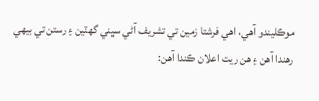موڪليندو آهي، اهي فرشتا زمين تي تشريف آڻي سڀني گھٽين ۽ رستن تي بيهي رهندا آهن ۽ هن ريت اعلان ڪندا آهن: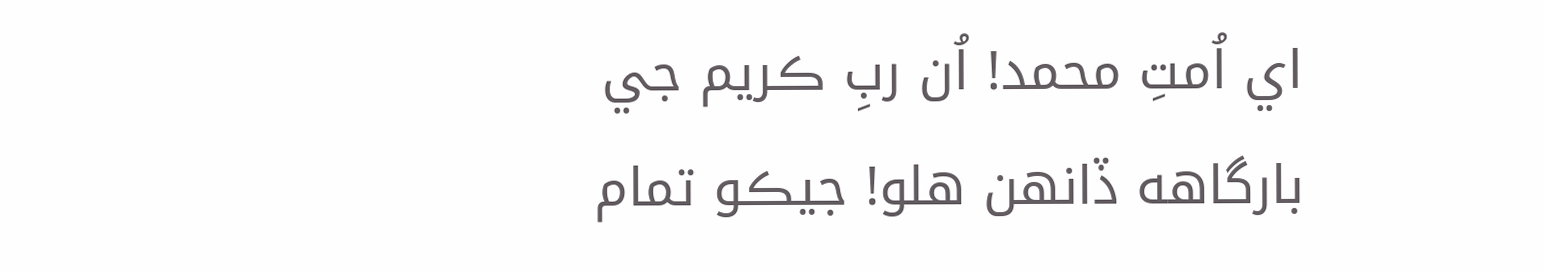اي اُمتِ محمد! اُن ربِ ڪريم جي بارگاهه ڏانهن هلو! جيڪو تمام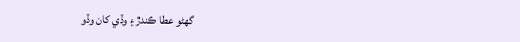گهڻو عطا ڪندڙ ۽ وڏي کان وڏو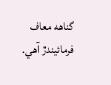گناهه معاف فرمائيندڙ آهي.